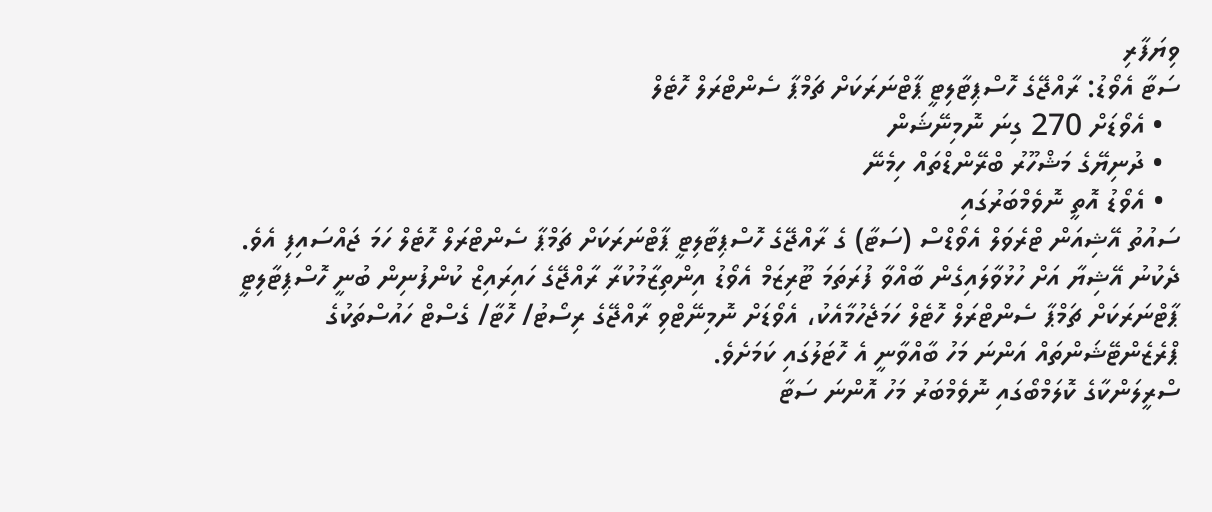ވިޔަފާރި
ސަޓާ އެވޯޑު: ރާއްޖޭގެ ހޮސްޕިޓާލިޓީ ޕާޓްނަރަކަށް ޗަމްޕާ ސެންޓްރަލް ހޮޓެލް
  • އެވޯޑަށް 270 ގިނަ ނޮމިނޭޝަން
  • ދުނިޔޭގެ މަޝްހޫރު ބްރޭންޑްތައް ހިމެނޭ
  • އެވޯޑު އޮތީ ނޮވެމްބަރުގައި
ސައުތު އޭޝިއަން ޓްރެވަލް އެވޯޑްސް (ސަޓާ) ގެ ރާއްޖޭގެ ހޮސްޕިޓާލިޓީ ޕާޓްނަރަކަށް ޗަމްޕާ ސެންޓްރަލް ހޮޓެލް ހަމަ ޖައްސައިފި އެވެ.
ދެކުނު އޭޝިޔާ އަށް ހުޅުވާލައިގެން ބާއްވާ ފުރަތަމަ ޓޫރިޒަމް އެވޯޑު އިންތިޒާމުކުރާ ރާއްޖޭގެ ހައިރައިޒް ކުންފުނިން ބުނީ ހޮސްޕިޓާލިޓީ ޕާޓްނަރަކަށް ޗަމްޕާ ސެންޓްރަލް ހޮޓެލް ހަމަޖެހުމާއެކު، އެވޯޑަށް ނޮމިނޭޓްވި ރާއްޖޭގެ ރިސޯޓު/ ހޮޓާ/ ގެސްޓް ހައުސްތަކުގެ ޕްރެޒެންޓޭޝަންތައް އަންނަ މަހު ބާއްވާނީ އެ ހޮޓަލުގައި ކަމަށެވެ.
ސްރީލަންކާގެ ކޮލަމްބޯގައި ނޮވެމްބަރު މަހު އޮންނަ ސަޓާ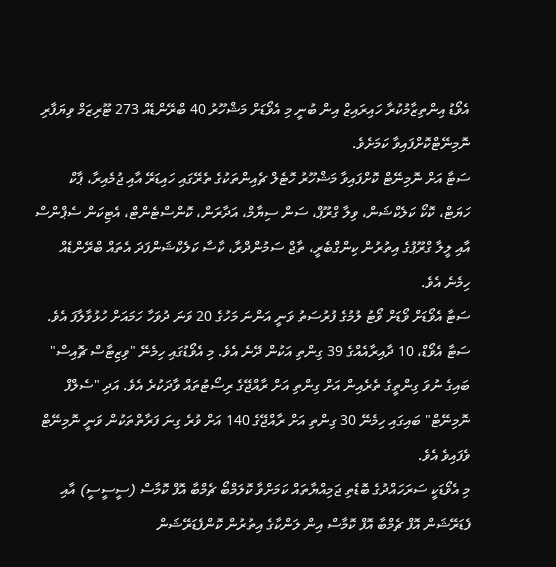އެވޯޑު އިންތިޒާމުކުރާ ހައިރައިޒް އިން ބުނީ މި އެވޯޑަށް މަޝްހޫރު 40 ބްރޭންޑެއް 273 ޓޫރިޒަމް ވިޔަފާރި ނޮމިނޭޓްކޮށްފައިވާ ކަމަށެވެ.
ސަޓާ އަށް ނޮމިނޭޓް ކޮށްފައިވާ މަޝްހޫރު ހޮޓެލް ޗެއިންތަކުގެ ތެރޭގައި ހައިޑަރޭ އާއި ޖުމެއިރާ، ޕާކް ހަޔަޓް، ކޮކޯ ކަލެކްޝަން، ވިލާ ގްރޫޕް، ސަން ސިޔާމް، އަދާރަން، ކޮންސްޓެންޓް، އެޓިކަން ސެޕްންސް އާއި ލީލާ ގްރޫޕުގެ އިތުރުން ކިންގްބެރީ، ތާޖް ސަމުންދްރާ، ކާސާ ކަލެކްޝަންފަދަ އެތައް ބްރޭންޑެއް ހިމެނެ އެވެ.
ސަޓާ އެވޯޑަށް ވޯޑަށް ވޯޓު ލުމުގެ ފުރުސަތު ވަނީ އަންނަ މަހުގެ 20 ވަނަ ދުވަހާ ހަމައަށް ހުޅުވާލާފަ އެވެ.
ސަޓާ އެވޯޑް، 10 ދާއިރާއެއްގެ 39 ގިންތި އަކުން ދޭނެ އެވެ. މި އެވޯޑުގައި ހިމެނޭ "ވިޒިޓާސް ޗޮއިސް" ބައިގެ ނުވަ ގިންތީގެ ތެރެއިން އަށް ގިންތި އަށް ރާއްޖޭގެ ރިސޯޓުތައް ވާދަކުރެ އެވެ. އަދި "ސެލްފް ނޮމިނޭޓް" ބައިގައި ހިމެނޭ 30 ގިންތި އަށް ރާއްޖޭގެ 140 އަށް ވުރެ ގިނަ ފަރާތްތަކުން ވަނީ ނޮމިނޭޓް ވެފައިވެ އެވެ.
މި އެވޯޑަކީ ސަރަހައްދުގެ ބޮޑެތި ޖަމިއްޔާތައް ކަމަށްވާ ކޮލަމްބޯ ޗެމްބާ އޮފް ކޮމާސް (ސީސީސީ) އާއި ފެޑަރޭޝަން އޮފް ޗެމްބާ އޮފް ކޮމާސް އިން ލަންކާގެ އިތުރުން ކޮންފެޑަރޭޝަން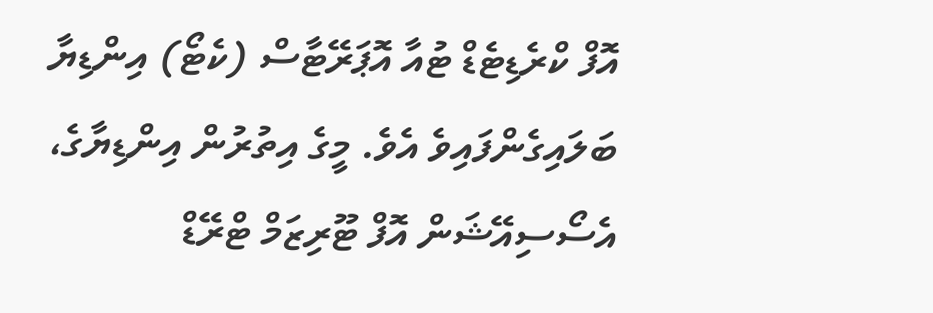އޮފް ކްރެޑިޓެޑް ޓުއާ އޮޕަރޭޓާސް (ކެޓޯ) އިންޑިޔާ ބަލައިގެންފައިވެ އެވެ. މީގެ އިތުރުން އިންޑިޔާގެ، އެސޯސިއޭޝަން އޮފް ޓޫރިޒަމް ޓްރޭޑް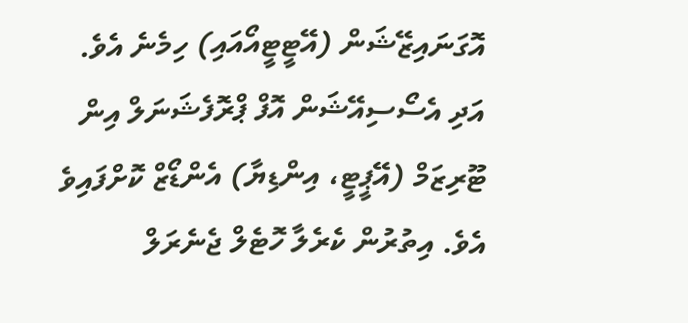އޮގަނައިޒޭޝަން (އޭޓީޓީއޯއައި) ހިމެނެ އެވެ. އަދި އެސޯސިއޭޝަން އޮފް ޕްރޮފެޝަނަލް އިން ޓޫރިޒަމް (އޭޕީޓީ، އިންޑިޔާ) އެންޑޯޒް ކޮށްފައިވެ އެވެ. އިތުރުން ކެރެލާ ހޮޓެލް ޖެނެރަލް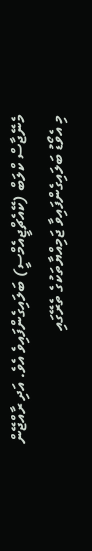މެނޭޖާސް ކްލަބް (ކޭއެޗްޖީއެމްސީ) ބަލައިގެންފައިވެ އެވެ. އަދި ރާއްޖޭން މި އެވޯޑު ބަލައިގެންފައިވާ ޖަމިއްޔާތަކުގެ ތެރޭގައި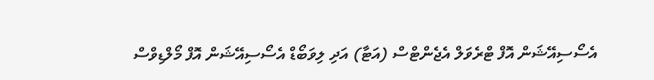އެސޯސިއޭޝަން އޮފް ޓްރެވަލް އެޖެންޓްސް (އަޓާ) އަދި ލިވަބޯޑް އެސޯސިއޭޝަން އޮފް މޯލްޑިވްސް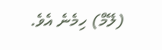(ލޭމް) ހިމެނެ އެވެ.